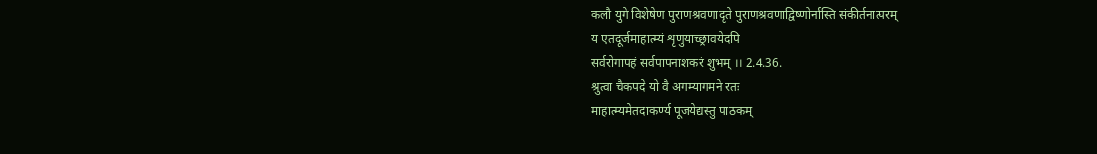कलौ युगे विशेषेण पुराणश्रवणादृते पुराणश्रवणाद्विष्णोर्नास्ति संकीर्तनात्परम्
य एतदूर्जमाहात्म्यं शृणुयाच्छ्रावयेदपि
सर्वरोगापहं सर्वपापनाशकरं शुभम् ।। 2.4.36.
श्रुत्वा चैकपदे यो वै अगम्यागमने रतः
माहात्म्यमेतदाकर्ण्य पूजयेद्यस्तु पाठकम्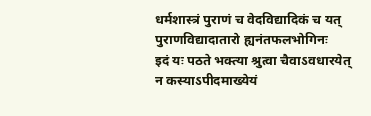धर्मशास्त्रं पुराणं च वेदविद्यादिकं च यत् पुराणविद्यादातारो ह्यनंतफलभोगिनः
इदं यः पठते भक्त्या श्रुत्वा चैवाऽवधारयेत्
न कस्याऽपीदमाख्येयं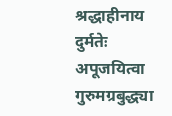श्रद्धाहीनाय दुर्मतेः
अपूजयित्वा गुरुमग्रबुद्ध्या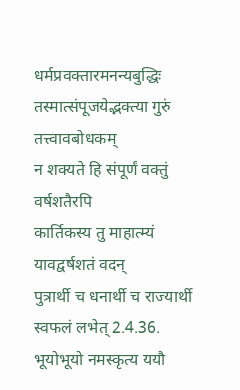धर्मप्रवक्तारमनन्यबुद्धिः
तस्मात्संपूजयेद्भक्त्या गुरुं तत्त्वावबोधकम्
न शक्यते हि संपूर्णं वक्तुं वर्षशतैरपि
कार्तिकस्य तु माहात्म्यं यावद्वर्षशतं वदन्
पुत्रार्थी च धनार्थी च राज्यार्थी स्वफलं लभेत् 2.4.36.
भूयोभूयो नमस्कृत्य ययौ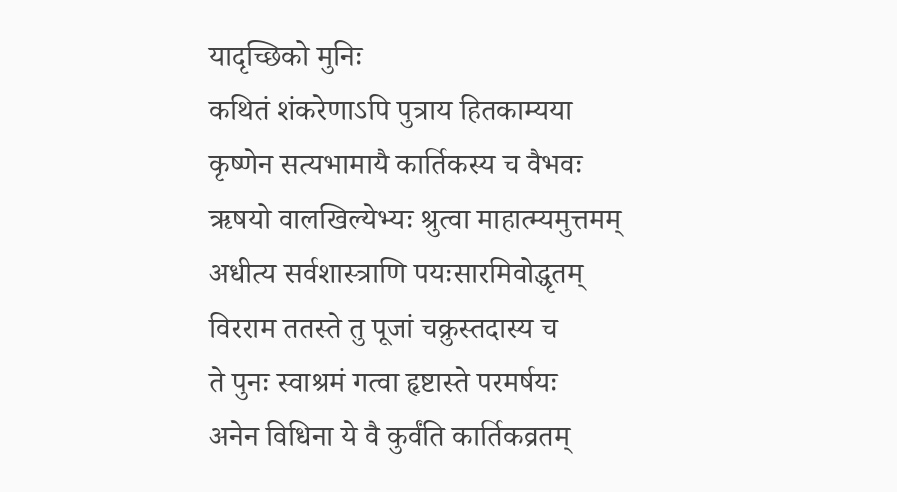यादृच्छिको मुनिः
कथितं शंकरेणाऽपि पुत्राय हितकाम्यया
कृष्णेन सत्यभामायै कार्तिकस्य च वैभवः
ऋषयो वालखिल्येभ्यः श्रुत्वा माहात्म्यमुत्तमम्
अधीत्य सर्वशास्त्राणि पयःसारमिवोद्धृतम्
विरराम ततस्ते तु पूजां चक्रुस्तदास्य च
ते पुनः स्वाश्रमं गत्वा हृष्टास्ते परमर्षयः
अनेन विधिना ये वै कुर्वंति कार्तिकव्रतम्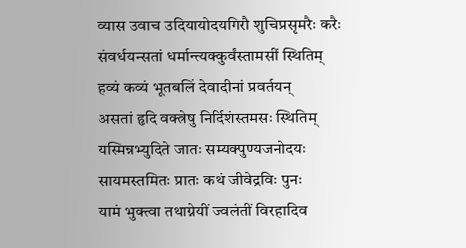व्यास उवाच उदियायोदयगिरौ शुचिप्रसृमरैः करैः
संवर्धयन्सतां धर्मान्त्यक्कुर्वंस्तामसीं स्थितिम्
हव्यं कव्यं भूतबलिं देवादीनां प्रवर्तयन्
असतां हृदि वक्त्रेषु निर्दिशंस्तमसः स्थितिम्
यस्मिन्नभ्युदिते जातः सम्यक्पुण्यजनोदयः
सायमस्तमितः प्रातः कथं जीवेद्रविः पुनः
यामं भुक्त्वा तथाग्नेयीं ज्वलंतीं विरहादिव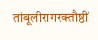तांबूलीरागरक्तौष्ठीं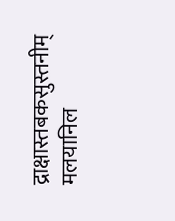द्राक्षास्तबकसुस्तनीम्
मलयानिल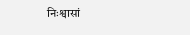निःश्वासां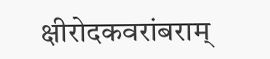क्षीरोदकवरांबराम्